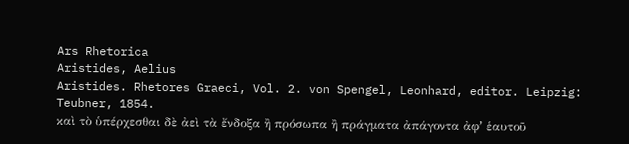Ars Rhetorica
Aristides, Aelius
Aristides. Rhetores Graeci, Vol. 2. von Spengel, Leonhard, editor. Leipzig: Teubner, 1854.
καὶ τὸ ὑπέρχεσθαι δὲ ἀεὶ τὰ ἔνδοξα ἢ πρόσωπα ἢ πράγματα ἀπάγοντα ἀφʼ ἑαυτοῦ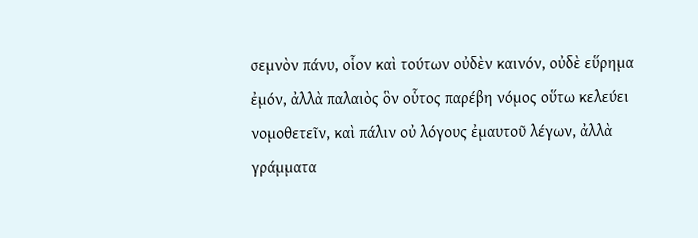σεμνὸν πάνυ, οἷον καὶ τούτων οὐδὲν καινόν, οὐδὲ εὕρημα ἐμόν, ἀλλὰ παλαιὸς ὃν οὗτος παρέβη νόμος οὕτω κελεύει νομοθετεῖν, καὶ πάλιν οὐ λόγους ἐμαυτοῦ λέγων, ἀλλὰ γράμματα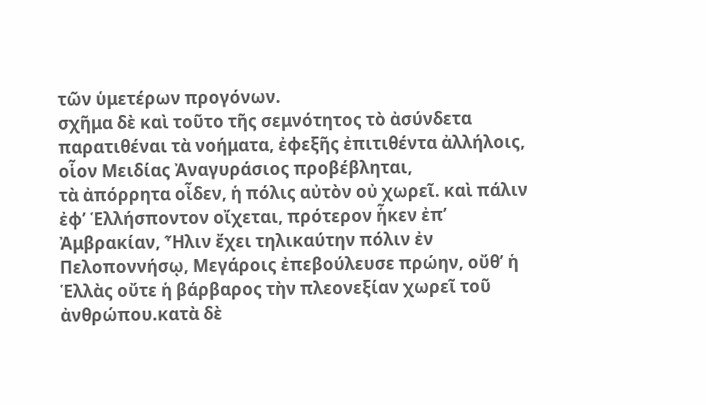τῶν ὑμετέρων προγόνων.
σχῆμα δὲ καὶ τοῦτο τῆς σεμνότητος τὸ ἀσύνδετα παρατιθέναι τὰ νοήματα, ἐφεξῆς ἐπιτιθέντα ἀλλήλοις, οἷον Μειδίας Ἀναγυράσιος προβέβληται,
τὰ ἀπόρρητα οἶδεν, ἡ πόλις αὐτὸν οὐ χωρεῖ. καὶ πάλιν ἐφʼ Ἑλλήσποντον οἴχεται, πρότερον ἧκεν ἐπʼ Ἀμβρακίαν, Ἦλιν ἔχει τηλικαύτην πόλιν ἐν Πελοποννήσῳ, Μεγάροις ἐπεβούλευσε πρώην, οὔθʼ ἡ Ἑλλὰς οὔτε ἡ βάρβαρος τὴν πλεονεξίαν χωρεῖ τοῦ ἀνθρώπου.κατὰ δὲ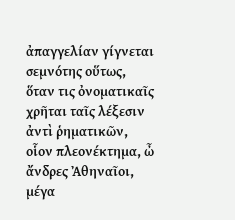ἀπαγγελίαν γίγνεται σεμνότης οὕτως, ὅταν τις ὀνοματικαῖς χρῆται ταῖς λέξεσιν ἀντὶ ῥηματικῶν, οἷον πλεονέκτημα, ὦ ἄνδρες Ἀθηναῖοι, μέγα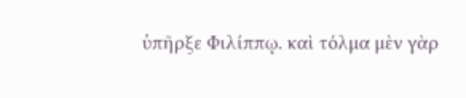ὑπῆρξε Φιλίππῳ. καὶ τόλμα μὲν γὰρ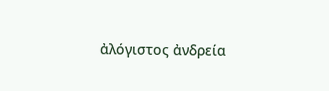ἀλόγιστος ἀνδρεία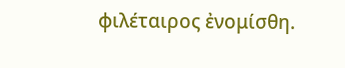φιλέταιρος ἐνομίσθη.